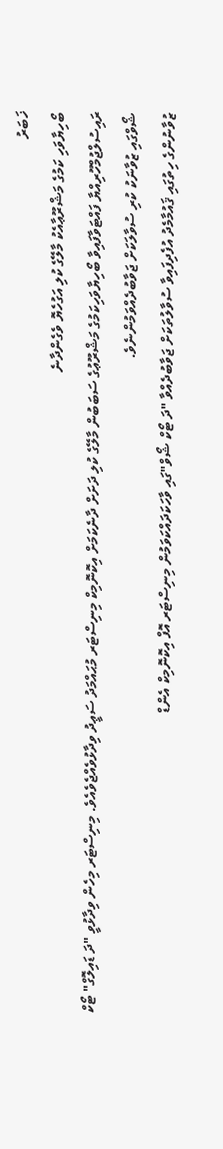ޚަބަރު
ބޯހިޔާވަހި ކަމުގެ މަޝްރޫޢާއެކު މާލޭގެ ކުލި އަގުހެޔޮ ވެގެންދާނެ
ރައިސުލްޖުމްހޫރިއްޔާ ފައްޓަވާފައިވާ ބޯހިޔާވަހިކަމުގެ މަޝްރޫޢުގެ ސަބަބުން މާލޭގެ ކުލި ދަށަށް ދާނެކަމަށް އިކޮނޮމިކް މިނިސްޓަރ މުޙައްމަދު ސަޢީދު ވިދާޅުވެއްޖެވެއެވެ. މިނިސްޓަރ މިހެން ވިދާޅުވީ "ދަ ޑައިލޮގް" ޓޯކް ޝޯވްގައި ޒުވާނަކު ކުރި ސުވާލަކަށް ޖަވާބުދެއްވަމުންނެވެ.
ޒުވާނުންގެ ހިތުގައި ޤައުމާމެދު އުފެދިފައިވާ ސުވާލުތަކަށް ޖަވާބުދެއްވާ "ދަ ޓޯކް ޝޯވް"ގައި ވާހަކަދައްކަވަމުން މިނިސްޓަރ އޮފް އިކޮނޮމިކް އެންޑް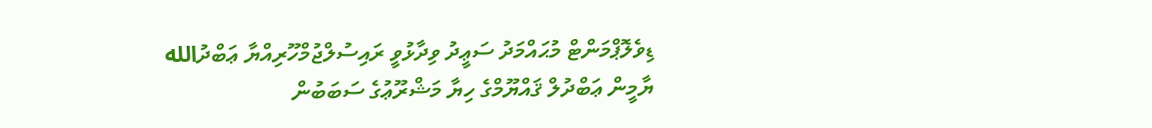ޑިވެލޮޕްމަންޓް މުޙައްމަދު ސަޢީދު ވިދާޅުވީ ރައިސުލްޖުމްހޫރިއްޔާ ޢަބްދުالله ޔާމީން ޢަބްދުލް ޤައްޔޫމްގެ ހިޔާ މަޝްރޫޢުގެ ސަބަބުން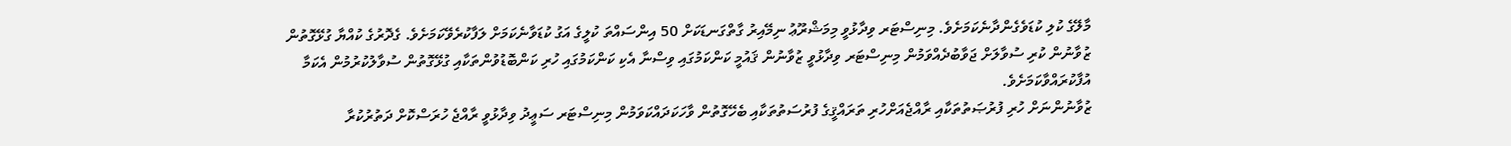މާލޭގެ ކުލި ކުޑަވެގެންދާނެކަމަށެވެ. މިނިސްޓަރ ވިދާޅުވީ މިމަޝްރޫޢު ނިމޭއިރު ގާތްގަނޑަކަށް 50 އިންސައްތަ ކުލީގެ އަގު ކުޑަވާނެކަމަށް ލަފާކުރެވޭކަމަށެވެ. ގެދޮރުގެ ކުއްޔާ ގުޅޭގޮތުން ޒުވާނުން ކުރި ސުވާލަށް ޖަވާބުދެއްވަމުން މިނިސްޓަރ ވިދާޅުވީ ޒުވާނުން ޤައުމީ ކަންކަމުގައި ވިސްނާ އެކި ކަންކަމުގައި ހުރި ކަންބޮޑުވުންތަކާއި ގުޅޭގޮތުން ސުވާލުކުރުމުން އެކަމާ އުފާކުރައްވާކަމަށެވެ.
ޒުވާނުންނަށް ހުރި ފުރުޞަތުތަކާއި ރާއްޖެއަށްހުރި ތަރައްޤީގެ ފުރުސަތުތަކާއި ބެހޭގޮތުން ވާހަކަދައްކަވަމުން މިނިސްޓަރ ސަޢީދު ވިދާޅުވީ ރާއްޖެ ހުރަސްކޮށް ދަތުރުކުރާ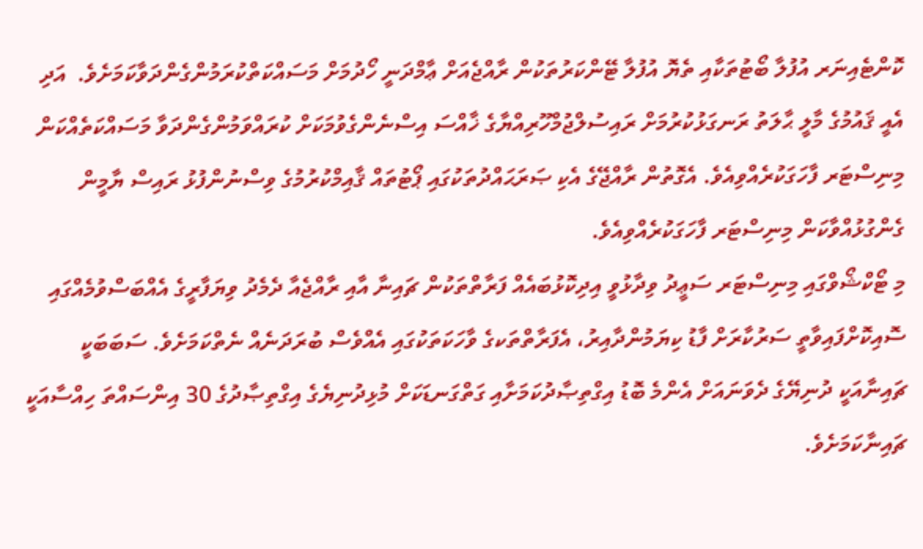ކޮންޓެއިނަރ އުފުލާ ބޯޓުތަކާއި ތެޔޮ އުފުލާ ޓޭންކަރުތަކުން ރާއްޖެއަށް ޢާމްދަނީ ހޯދުމަށް މަސައްކަތްކުރަމުންގެންދަވާކަމަށެވެ.  އަދި އެއީ ޤައުމުގެ މާލީ ޙާލަތު ރަނގަޅުކުރުމަށް ރައިސުލްޖުމްހޫރިއްޔާގެ ޚާއްސަ އިސްނެންގެވުމަކަށް ކުރައްވަމުންގެންދަވާ މަސައްކަތެއްކަން މިނިސްޓަރ ފާހަގަކުރެއްވިއެވެ. އެގޮތުން ރާއްޖޭގެ އެކި ޞަރަޙައްދުތަކުގައި ޕޯޓުތައް ޤާއިމްކުރުމުގެ ވިސްނުންފުޅު ރައިސް ޔާމީން ގެންގުޅުއްވާކަން މިނިސްޓަރ ފާހަގަކުރެއްވިއެވެ.
މި ޓޯކްޝޯވްގައި މިނިސްޓަރ ސަޢީދު ވިދާޅުވީ އިދިކޮޅުބައެއް ފަރާތްތަކުން ޗައިނާ އާއި ރާއްޖެއާ ދެމެދު ވިޔަފާރީގެ އެއްބަސްވުމެއްގައި ސޮއިކޮށްފައިވާތީ ސަރުކާރަށް ފާޑު ކިޔަމުންދާއިރު، އެފަރާތްތަކގެ ވާހަކަތަކުގައި އެއްވެސް ބުރަދަނެއް ނެތްކަމަށެވެ. ސަބަބަކީ ޗައިނާއަކީ ދުނިޔޭގެ ދެވަނައަށް އެންމެ ބޮޑު އިގްތިޞާދުކަމަށާއި ގަތްގަނޑަކަށް މުޅިދުނިޔެގެ އިގްތިޞާދުގެ 30 އިންސައްތަ ހިއްސާއަކީ ޗައިނާކަމަށެވެ.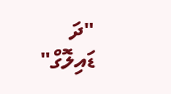"ދަ ޑައިލޮގް"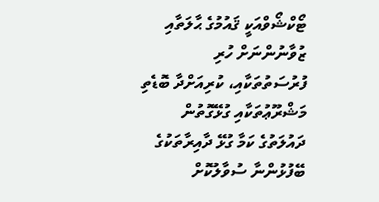ޓޯކްޝޯވްއަކީ ޤައުމުގެ ޙާލަތާއި ޒުވާނުންނަށް ހުރި ފުރުސަތުތަކާއި، ކުރިއަށްދާ ބޮޑެތި މަޝްރޫޢުތަކާއި ގުޅޭގޮތުން ދައުލަތުގެ ކަމާ ގުޅޭ ދާއިރާތަކުގެ ބޭފުޅުންނާ ސުވާލުކޮށް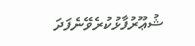ޝުޢޫރުފާޅުކުރެވޭނެފަދަ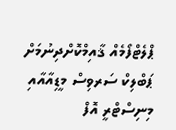ޕްލެޓްފޯމެއް ޤާއިމްކޮށްދިނުމަށް ޕަބްލިކް ސަރވިސް މީޑިއާއާއި މިނިސްޓްރީ އޮފް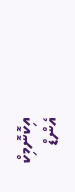އިކޮނޮމިކް އެންޑް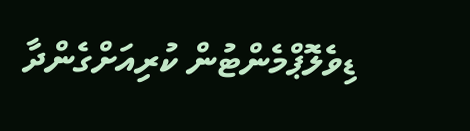ޑިވެލޮޕްމެންޓުން ކުރިއަށްގެންދާ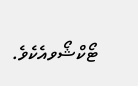ޓޯކްޝޯވއެކެވެ.